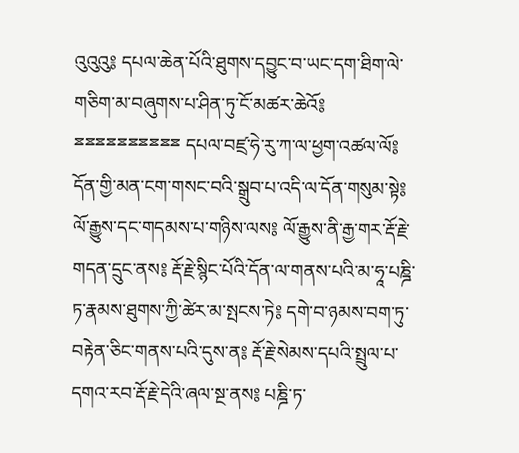འུའུའུ༔ དཔལ་ཆེན་པོའི་ཐུགས་དབྱུང་བ་ཡང་དག་ཐིག་ལེ་གཅིག་མ་བཞུགས་པ་ཤིན་ཏུ་ངོ་མཚར་ཆེའོ༔ ྈྈྈྈྈྈྈྈྈྈ དཔལ་བཛྲ་ཧེ་རུ་ཀ་ལ་ཕྱག་འཚལ་ལོ༔ དོན་གྱི་མན་ངག་གསང་བའི་སྒྲུབ་པ་འདི་ལ་དོན་གསུམ་སྟེ༔ ལོ་རྒྱུས་དང་གདམས་པ་གཉིས་ལས༔ ལོ་རྒྱུས་ནི་རྒྱ་གར་རྡོ་རྗེ་གདན་དྲུང་ནས༔ རྡོ་རྗེ་སྙིང་པོའི་དོན་ལ་གནས་པའི་མ་ཧཱ་པཎྜི་ཏ་རྣམས་ཐུགས་ཀྱི་ཚེར་མ་སྤངས་ཏེ༔ དགེ་བ་ཉམས་བག་ཏུ་བརྟེན་ཅིང་གནས་པའི་དུས་ན༔ རྡོ་རྗེ་སེམས་དཔའི་སྤྲུལ་པ་དགའ་རབ་རྡོ་རྗེ་དེའི་ཞལ་སྔ་ནས༔ པཎྜི་ཏ་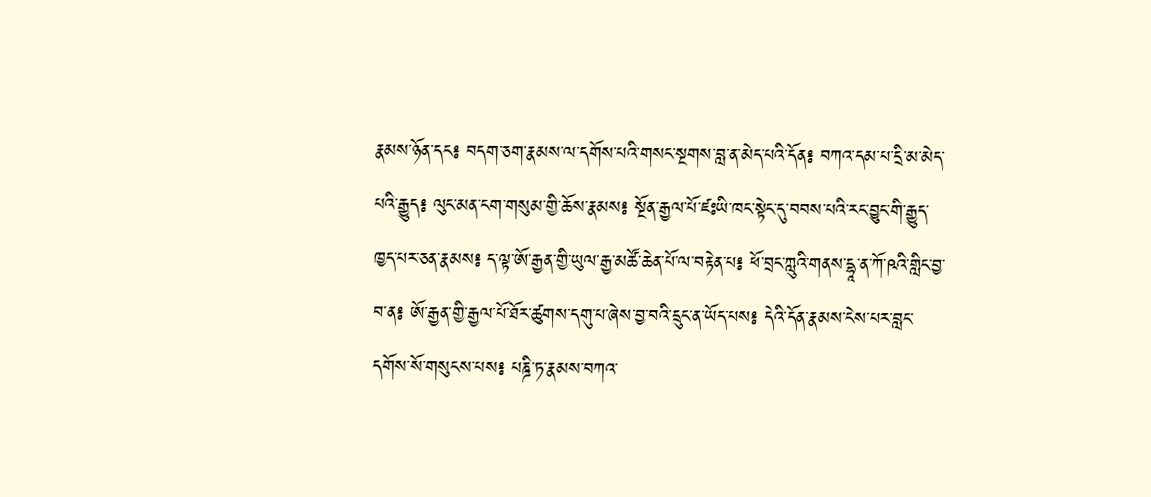རྣམས་ཉོན་དང༔ བདག་ཅག་རྣམས་ལ་དགོས་པའི་གསང་སྔགས་བླ་ན་མེད་པའི་དོན༔ བཀའ་དམ་པ་དྲི་མ་མེད་པའི་རྒྱུད༔ ལུང་མན་ངག་གསུམ་གྱི་ཆོས་རྣམས༔ སྔོན་རྒྱལ་པོ་ཛཿཡི་ཁང་སྟེང་དུ་བབས་པའི་རང་བྱུང་གི་རྒྱུད་ཁྱད་པར་ཅན་རྣམས༔ ད་ལྟ་ཨོ་རྒྱན་གྱི་ཡུལ་རྒྱ་མཚོ་ཆེན་པོ་ལ་བརྟེན་པ༔ ཕོ་བྲང་ཀླུའི་གནས་དྷཱ་ན་ཀོ་ཥའི་གླིང་བྱ་བ་ན༔ ཨོ་རྒྱན་གྱི་རྒྱལ་པོ་ཐོར་ཚུགས་དགུ་པ་ཞེས་བྱ་བའི་དྲུང་ན་ཡོད་པས༔ དེའི་དོན་རྣམས་ངེས་པར་བླང་དགོས་སོ་གསུངས་པས༔ པཎྜི་ཏ་རྣམས་བཀའ་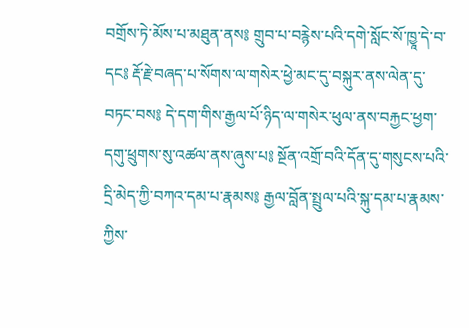བགྲོས་ཏེ་མོས་པ་མཐུན་ནས༔ གྲུབ་པ་བརྙེས་པའི་དགེ་སློང་སོ་ཁྱཱ་དེ་བ་དང༔ རྡོ་རྗེ་བཞད་པ་སོགས་ལ་གསེར་ཕྱེ་མང་དུ་བསྐུར་ནས་ལེན་དུ་བཏང་བས༔ དེ་དག་གིས་རྒྱལ་པོ་ཉིད་ལ་གསེར་ཕུལ་ནས་བརྐྱང་ཕྱག་དགུ་ཕྲུགས་སུ་འཚལ་ནས་ཞུས་པ༔ སྔོན་འགྲོ་བའི་དོན་དུ་གསུངས་པའི་དྲི་མེད་ཀྱི་བཀའ་དམ་པ་རྣམས༔ རྒྱལ་བློན་སྤྲུལ་པའི་སྐུ་དམ་པ་རྣམས་ཀྱིས་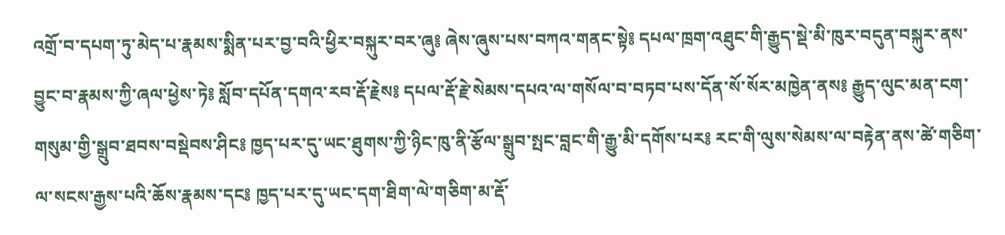འགྲོ་བ་དཔག་ཏུ་མེད་པ་རྣམས་སྨིན་པར་བྱ་བའི་ཕྱིར་བསྐུར་བར་ཞུ༔ ཞེས་ཞུས་པས་བཀའ་གནང་སྟེ༔ དཔལ་ཁྲག་འཐུང་གི་རྒྱུད་སྡེ་མི་ཁུར་བདུན་བསྐུར་ནས་བྱུང་བ་རྣམས་ཀྱི་ཞལ་ཕྱེས་ཏེ༔ སློབ་དཔོན་དགའ་རབ་རྡོ་རྗེས༔ དཔལ་རྡོ་རྗེ་སེམས་དཔའ་ལ་གསོལ་བ་བཏབ་པས་དོན་སོ་སོར་མཁྱེན་ནས༔ རྒྱུད་ལུང་མན་ངག་གསུམ་གྱི་སྒྲུབ་ཐབས་བསྡེབས་ཤིང༔ ཁྱད་པར་དུ་ཡང་ཐུགས་ཀྱི་ཉིང་ཁུ་ནི་རྩོལ་སྒྲུབ་སྤང་བླང་གི་རྒྱུ་མི་དགོས་པར༔ རང་གི་ལུས་སེམས་ལ་བརྟེན་ནས་ཚེ་གཅིག་ལ་སངས་རྒྱས་པའི་ཆོས་རྣམས་དང༔ ཁྱད་པར་དུ་ཡང་དག་ཐིག་ལེ་གཅིག་མ་རྡོ་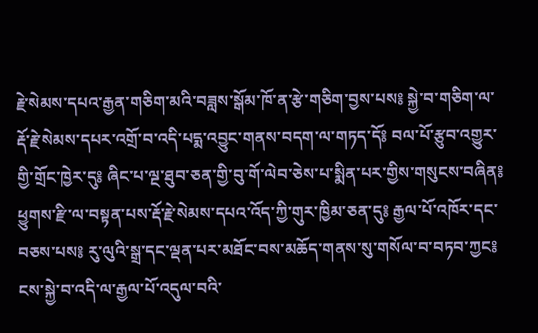རྗེ་སེམས་དཔའ་རྒྱན་གཅིག་མའི་བཟླས་སྒོམ་ཁོ་ན་རྩེ་གཅིག་བྱས་པས༔ སྐྱེ་བ་གཅིག་ལ་རྡོ་རྗེ་སེམས་དཔར་འགྲོ་བ་འདི་པདྨ་འབྱུང་གནས་བདག་ལ་གཏད་དོ༔ བལ་པོ་རྩུབ་འགྱུར་གྱི་གྲོང་ཁྱེར་དུ༔ ཞིང་པ་ལྔ་ཐུབ་ཅན་གྱི་བུ་གོ་ལེབ་ཅེས་པ་སྨིན་པར་གྱིས་གསུངས་བཞིན༔ ཕྱུགས་རྫི་ལ་བསྟན་པས་རྡོ་རྗེ་སེམས་དཔའ་འོད་ཀྱི་གུར་ཁྱིམ་ཅན་དུ༔ རྒྱལ་པོ་འཁོར་དང་བཅས་པས༔ རུ་ལུའི་སྒྲ་དང་ལྡན་པར་མཐོང་བས་མཆོད་གནས་སུ་གསོལ་བ་བཏབ་ཀྱང༔ ངས་སྐྱེ་བ་འདི་ལ་རྒྱལ་པོ་འདུལ་བའི་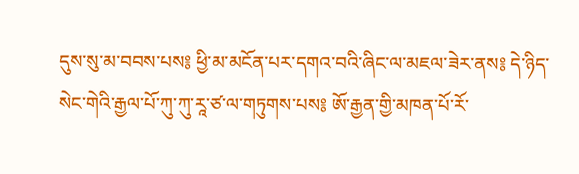དུས་སུ་མ་བབས་པས༔ ཕྱི་མ་མངོན་པར་དགའ་བའི་ཞིང་ལ་མཇལ་ཟེར་ནས༔ དེ་ཉིད་སེང་གེའི་རྒྱལ་པོ་ཀུ་ཀུ་རཱ་ཙ་ལ་གཏུགས་པས༔ ཨོ་རྒྱན་གྱི་མཁན་པོ་རོ་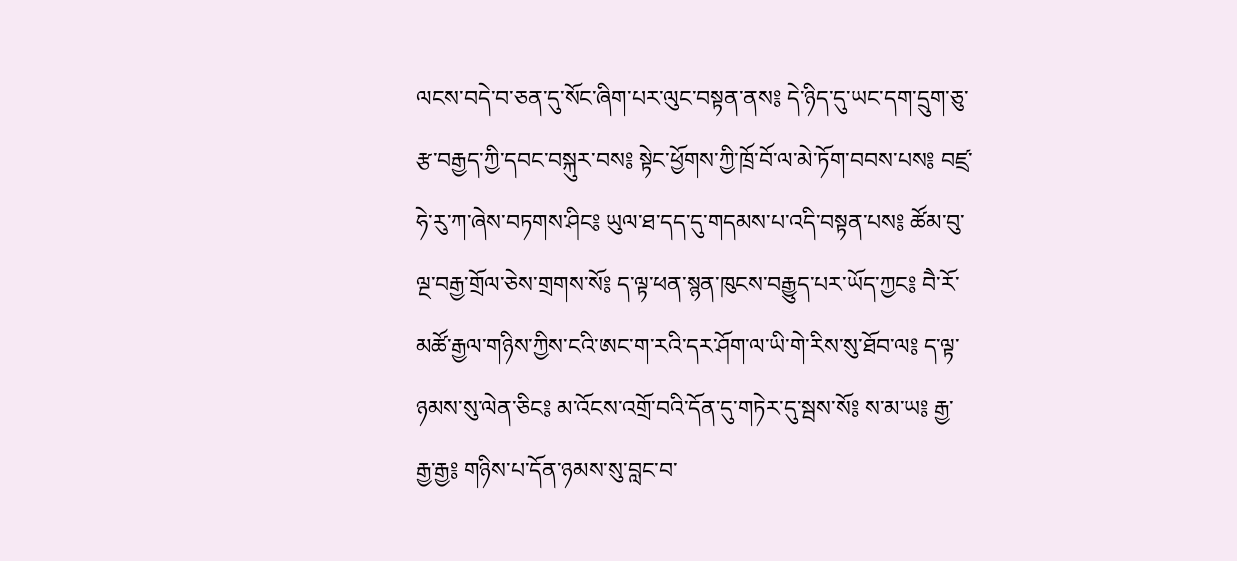ལངས་བདེ་བ་ཅན་དུ་སོང་ཞིག་པར་ལུང་བསྟན་ནས༔ དེ་ཉིད་དུ་ཡང་དག་དྲུག་ཅུ་རྩ་བརྒྱད་ཀྱི་དབང་བསྐུར་བས༔ སྟེང་ཕྱོགས་ཀྱི་ཁྲོ་བོ་ལ་མེ་ཏོག་བབས་པས༔ བཛྲ་ཧེ་རུ་ཀ་ཞེས་བཏགས་ཤིང༔ ཡུལ་ཐ་དད་དུ་གདམས་པ་འདི་བསྟན་པས༔ ཚོམ་བུ་ལྔ་བརྒྱ་གྲོལ་ཅེས་གྲགས་སོ༔ ད་ལྟ་ཕན་སྙན་ཁུངས་བརྒྱུད་པར་ཡོད་ཀྱང༔ བཻ་རོ་མཚོ་རྒྱལ་གཉིས་ཀྱིས་ངའི་ཨང་ག་རའི་དར་ཤོག་ལ་ཡི་གེ་རིས་སུ་ཐོབ་ལ༔ ད་ལྟ་ཉམས་སུ་ལེན་ཅིང༔ མ་འོངས་འགྲོ་བའི་དོན་དུ་གཏེར་དུ་སྦས་སོ༔ ས་མ་ཡ༔ རྒྱ་རྒྱ་རྒྱ༔ གཉིས་པ་དོན་ཉམས་སུ་བླང་བ་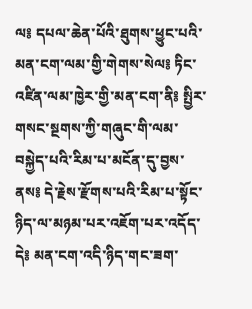ལ༔ དཔལ་ཆེན་པོའི་ཐུགས་ཕྱུང་པའི་མན་ངག་ལམ་གྱི་གེགས་སེལ༔ ཏིང་འཛིན་ལམ་ཁྱེར་གྱི་མན་ངག་ནི༔ སྤྱིར་གསང་སྔགས་ཀྱི་གཞུང་གི་ལམ་བསྐྱེད་པའི་རིམ་པ་མངོན་དུ་བྱས་ནས༔ དེ་རྗེས་རྫོགས་པའི་རིམ་པ་སྟོང་ཉིད་ལ་མཉམ་པར་འཇོག་པར་འདོད་དེ༔ མན་ངག་འདི་ཉིད་གང་ཟག་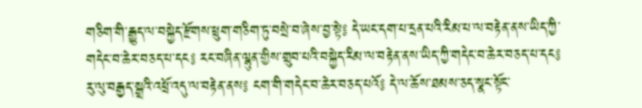གཅིག་གི་རྒྱུད་ལ་བསྐྱེད་རྫོགས་ཕྲུག་གཅིག་ཏུ་བསྲེ་བ་ཞེས་བྱ་སྟེ༔ དེ་ཡང་དག་པ་དྲན་པའི་རིམ་པ་ལ་བརྟེན་ནས་ཡིད་ཀྱི་གདེང་བ་ཆེར་བཅད་པ་དང༔ རང་བཞིན་ལྷུན་གྱིས་གྲུབ་པའི་བསྐྱེད་རིམ་ལ་བརྟེན་ནས་ཡིད་ཀྱི་གདེང་བ་ཆེར་བཅད་པ་དང༔ རུ་ལུ་བརྒྱད་སྒྲའི་འཕྲོ་འདུ་ལ་བརྟེན་ནས༔ ངག་གི་གདེང་བ་ཆེར་བཅད་པའོ༔ དེ་ལ་ཆོས་ཐམས་ཅད་སྣང་སྟོང་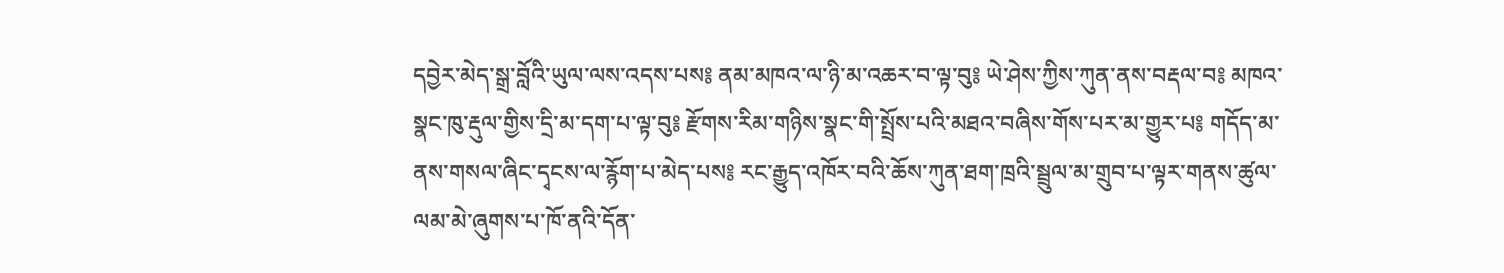དབྱེར་མེད་སྒྲ་བློའི་ཡུལ་ལས་འདས་པས༔ ནམ་མཁའ་ལ་ཉི་མ་འཆར་བ་ལྟ་བུ༔ ཡེ་ཤེས་ཀྱིས་ཀུན་ནས་བརྡལ་བ༔ མཁའ་སྣང་ཁུ་རྡུལ་གྱིས་དྲི་མ་དག་པ་ལྟ་བུ༔ རྫོགས་རིམ་གཉིས་སྣང་གི་སྤྲོས་པའི་མཐའ་བཞིས་གོས་པར་མ་གྱུར་པ༔ གདོད་མ་ནས་གསལ་ཞིང་དྭངས་ལ་རྙོག་པ་མེད་པས༔ རང་རྒྱུད་འཁོར་བའི་ཆོས་ཀུན་ཐག་ཁྲའི་སྦྲུལ་མ་གྲུབ་པ་ལྟར་གནས་ཚུལ་ལམ་མེ་ཞུགས་པ་ཁོ་ནའི་དོན་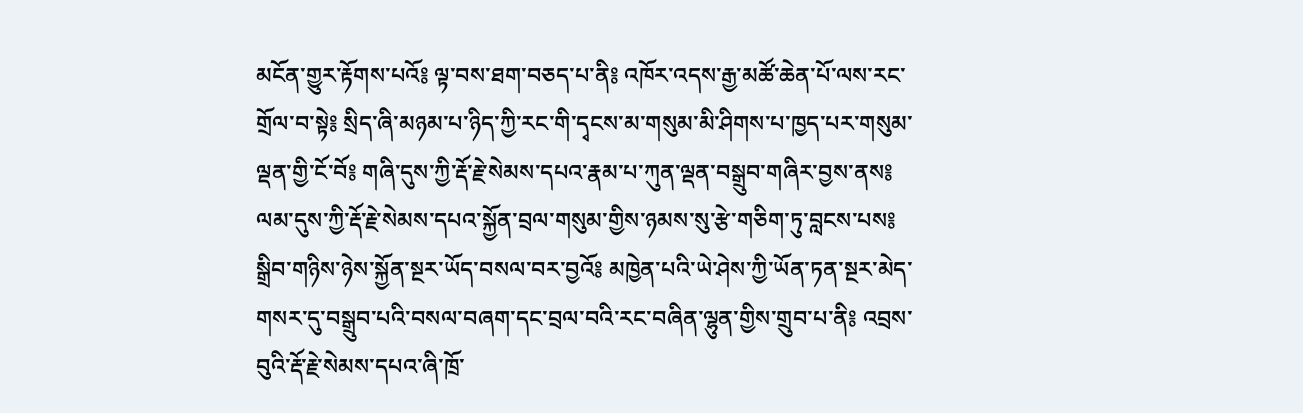མངོན་གྱུར་རྟོགས་པའོ༔ ལྟ་བས་ཐག་བཅད་པ་ནི༔ འཁོར་འདས་རྒྱ་མཚོ་ཆེན་པོ་ལས་རང་གྲོལ་བ་སྟེ༔ སྲིད་ཞི་མཉམ་པ་ཉིད་ཀྱི་རང་གི་དྭངས་མ་གསུམ་མི་ཤིགས་པ་ཁྱད་པར་གསུམ་ལྡན་གྱི་ངོ་བོ༔ གཞི་དུས་ཀྱི་རྡོ་རྗེ་སེམས་དཔའ་རྣམ་པ་ཀུན་ལྡན་བསྒྲུབ་གཞིར་བྱས་ནས༔ ལམ་དུས་ཀྱི་རྡོ་རྗེ་སེམས་དཔའ་སྐྱོན་བྲལ་གསུམ་གྱིས་ཉམས་སུ་རྩེ་གཅིག་ཏུ་བླངས་པས༔ སྒྲིབ་གཉིས་ཉེས་སྐྱོན་སྔར་ཡོད་བསལ་བར་བྱའོ༔ མཁྱེན་པའི་ཡེ་ཤེས་ཀྱི་ཡོན་ཏན་སྔར་མེད་གསར་དུ་བསྒྲུབ་པའི་བསལ་བཞག་དང་བྲལ་བའི་རང་བཞིན་ལྷུན་གྱིས་གྲུབ་པ་ནི༔ འབྲས་བུའི་རྡོ་རྗེ་སེམས་དཔའ་ཞི་ཁྲོ་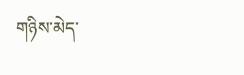གཉིས་མེད་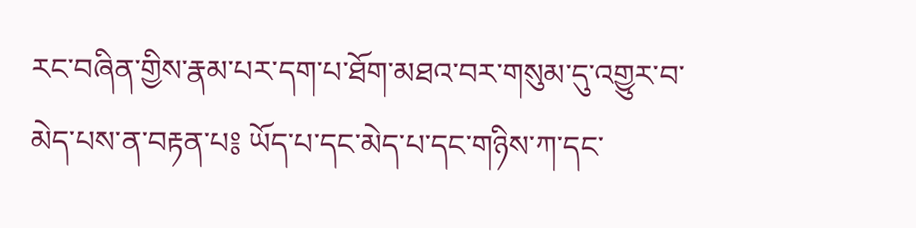རང་བཞིན་གྱིས་རྣམ་པར་དག་པ་ཐོག་མཐའ་བར་གསུམ་དུ་འགྱུར་བ་མེད་པས་ན་བརྟན་པ༔ ཡོད་པ་དང་མེད་པ་དང་གཉིས་ཀ་དང་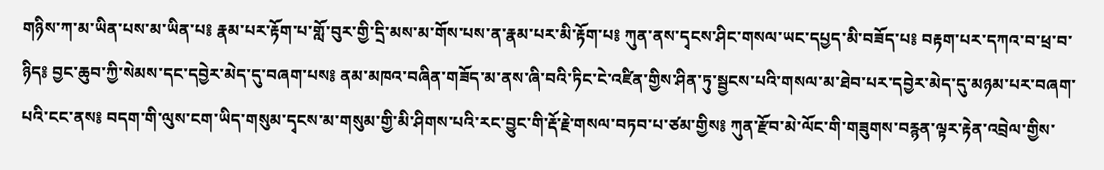གཉིས་ཀ་མ་ཡིན་པས་མ་ཡིན་པ༔ རྣམ་པར་རྟོག་པ་གློ་བུར་གྱི་དྲི་མས་མ་གོས་པས་ན་རྣམ་པར་མི་རྟོག་པ༔ ཀུན་ནས་དྭངས་ཤིང་གསལ་ཡང་དཔྱད་མི་བཟོད་པ༔ བརྟག་པར་དཀའ་བ་ཕྲ་བ་ཉིད༔ བྱང་ཆུབ་ཀྱི་སེམས་དང་དབྱེར་མེད་དུ་བཞག་པས༔ ནམ་མཁའ་བཞིན་གཟོད་མ་ནས་ཞི་བའི་ཏིང་ངེ་འཛིན་གྱིས་ཤིན་ཏུ་སྦྱངས་པའི་གསལ་མ་ཐེབ་པར་དབྱེར་མེད་དུ་མཉམ་པར་བཞག་པའི་ངང་ནས༔ བདག་གི་ལུས་ངག་ཡིད་གསུམ་དྭངས་མ་གསུམ་གྱི་མི་ཤིགས་པའི་རང་བྱུང་གི་རྡོ་རྗེ་གསལ་བཏབ་པ་ཙམ་གྱིས༔ ཀུན་རྫོབ་མེ་ལོང་གི་གཟུགས་བརྙན་ལྟར་རྟེན་འབྲེལ་གྱིས་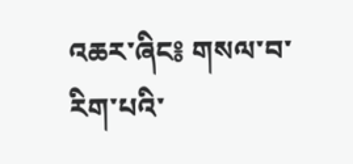འཆར་ཞིང༔ གསལ་བ་རིག་པའི་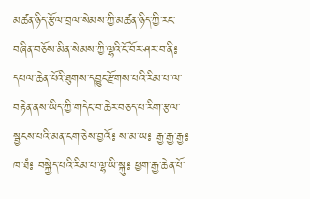མཚན་ཉིད་རྩོལ་བྲལ་སེམས་ཀྱི་མཚན་ཉིད་ཀྱི་རང་བཞིན་བཅོས་མིན་སེམས་ཀྱི་ལྷའི་ངོ་བོར་ཤར་བ་ནི༔ དཔལ་ཆེན་པོའི་ཐུགས་དབྱུང་རྫོགས་པའི་རིམ་པ་ལ་བརྟེན་ནས་ཡིད་ཀྱི་གདེང་བ་ཆེར་བཅད་པ་རིག་རྩལ་སྦྱངས་པའི་མན་ངག་ཅེས་བྱའོ༔ ས་མ་ཡ༔ རྒྱ་རྒྱ་རྒྱ༔ ཁ་ཐཾ༔ བསྐྱེད་པའི་རིམ་པ་ལྷ་ཡི་སྐུ༔ ཕྱག་རྒྱ་ཆེན་པོ་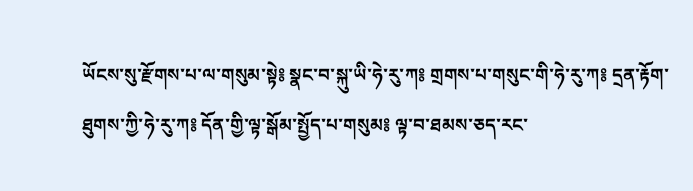ཡོངས་སུ་རྫོགས་པ་ལ་གསུམ་སྟེ༔ སྣང་བ་སྐུ་ཡི་ཧེ་རུ་ཀ༔ གྲགས་པ་གསུང་གི་ཧེ་རུ་ཀ༔ དྲན་རྟོག་ཐུགས་ཀྱི་ཧེ་རུ་ཀ༔ དོན་གྱི་ལྟ་སྒོམ་སྤྱོད་པ་གསུམ༔ ལྟ་བ་ཐམས་ཅད་རང་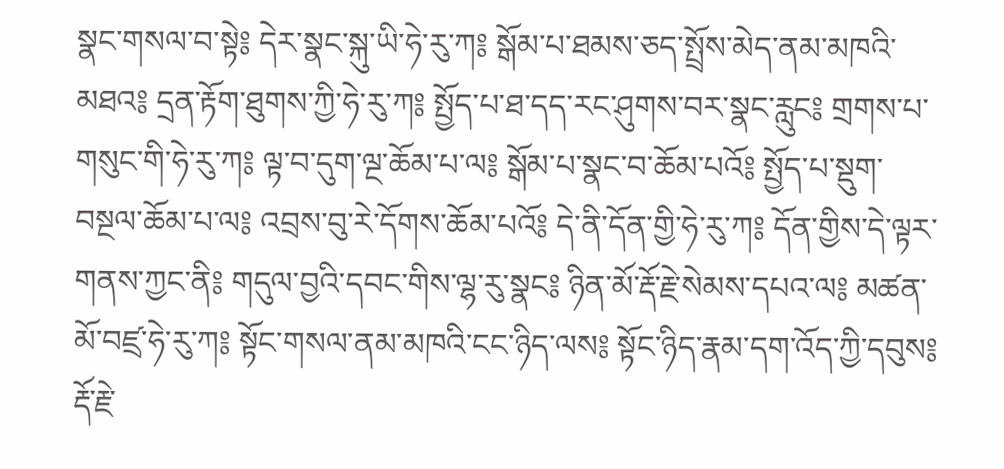སྣང་གསལ་བ་སྟེ༔ དེར་སྣང་སྐུ་ཡི་ཧེ་རུ་ཀ༔ སྒོམ་པ་ཐམས་ཅད་སྤྲོས་མེད་ནམ་མཁའི་མཐའ༔ དྲན་རྟོག་ཐུགས་ཀྱི་ཧེ་རུ་ཀ༔ སྤྱོད་པ་ཐ་དད་རང་ཤུགས་བར་སྣང་རླུང༔ གྲགས་པ་གསུང་གི་ཧེ་རུ་ཀ༔ ལྟ་བ་དུག་ལྔ་ཆོམ་པ་ལ༔ སྒོམ་པ་སྣང་བ་ཆོམ་པའོ༔ སྤྱོད་པ་སྡུག་བསྔལ་ཆོམ་པ་ལ༔ འབྲས་བུ་རེ་དོགས་ཆོམ་པའོ༔ དེ་ནི་དོན་གྱི་ཧེ་རུ་ཀ༔ དོན་གྱིས་དེ་ལྟར་གནས་ཀྱང་ནི༔ གདུལ་བྱའི་དབང་གིས་ལྷ་རུ་སྣང༔ ཉིན་མོ་རྡོ་རྗེ་སེམས་དཔའ་ལ༔ མཚན་མོ་བཛྲ་ཧེ་རུ་ཀ༔ སྟོང་གསལ་ནམ་མཁའི་ངང་ཉིད་ལས༔ སྟོང་ཉིད་རྣམ་དག་འོད་ཀྱི་དབུས༔ རྡོ་རྗེ་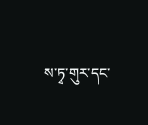ས་ཏྭ་གུར་དང་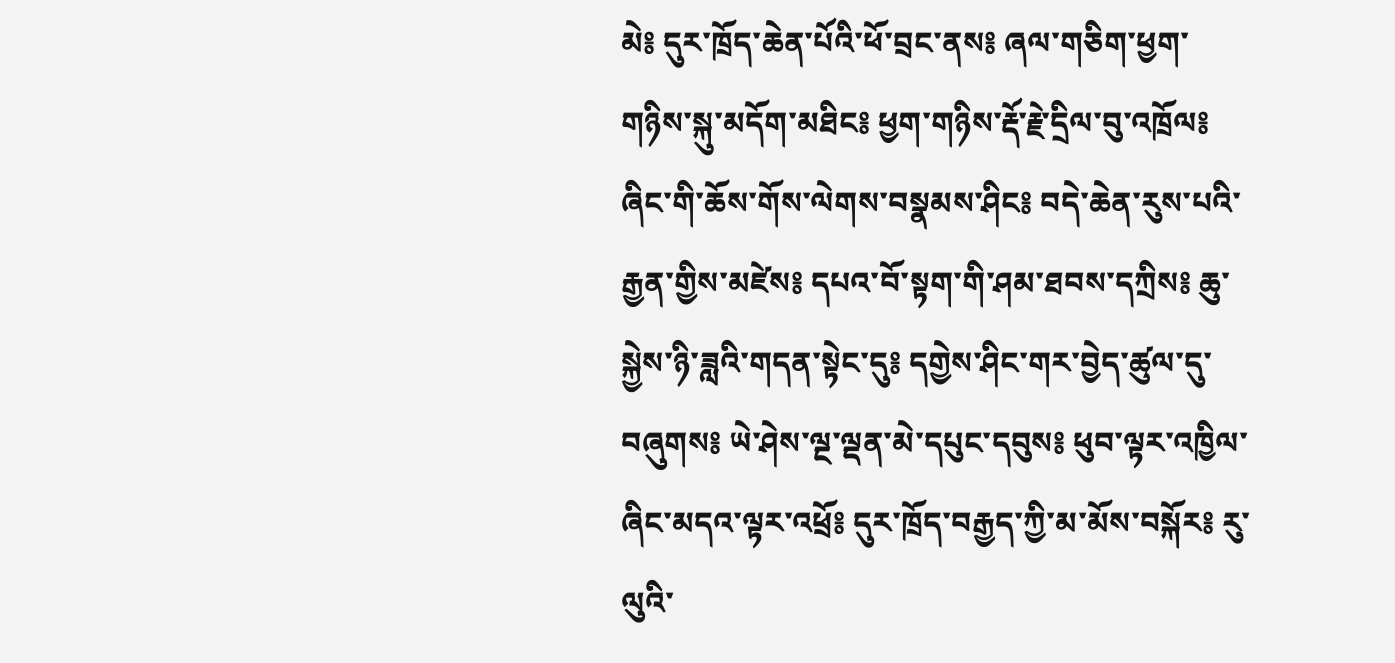མེ༔ དུར་ཁྲོད་ཆེན་པོའི་ཕོ་བྲང་ནས༔ ཞལ་གཅིག་ཕྱག་གཉིས་སྐུ་མདོག་མཐིང༔ ཕྱག་གཉིས་རྡོ་རྗེ་དྲིལ་བུ་འཁྲོལ༔ ཞིང་གི་ཆོས་གོས་ལེགས་བསྣམས་ཤིང༔ བདེ་ཆེན་རུས་པའི་རྒྱན་གྱིས་མཛེས༔ དཔའ་བོ་སྟག་གི་ཤམ་ཐབས་དཀྲིས༔ ཆུ་སྐྱེས་ཉི་ཟླའི་གདན་སྟེང་དུ༔ དགྱེས་ཤིང་གར་བྱེད་ཚུལ་དུ་བཞུགས༔ ཡེ་ཤེས་ལྔ་ལྡན་མེ་དཔུང་དབུས༔ ཕུབ་ལྟར་འཁྱིལ་ཞིང་མདའ་ལྟར་འཕྲོ༔ དུར་ཁྲོད་བརྒྱད་ཀྱི་མ་མོས་བསྐོར༔ རུ་ལུའི་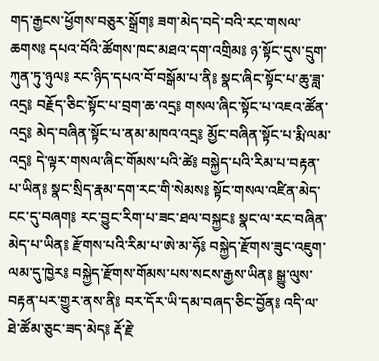གད་རྒྱངས་ཕྱོགས་བཅུར་སྒྲོག༔ ཟག་མེད་བདེ་བའི་རང་གསལ་ཆགས༔ དཔའ་བོའི་ཚོགས་ཁང་མཐའ་དག་འགྲིམ༔ ཉ་སྟོང་དུས་དྲུག་ཀུན་ཏུ་ཉུལ༔ རང་ཉིད་དཔའ་བོ་བསྒོམ་པ་ནི༔ སྣང་ཞིང་སྟོང་པ་ཆུ་ཟླ་འདྲ༔ བརྗོད་ཅིང་སྟོང་པ་བྲག་ཆ་འདྲ༔ གསལ་ཞིང་སྟོང་པ་འཇའ་ཚོན་འདྲ༔ མེད་བཞིན་སྟོང་པ་ནམ་མཁའ་འདྲ༔ མྱོང་བཞིན་སྟོང་པ་རྨི་ལམ་འདྲ༔ དེ་ལྟར་གསལ་ཞིང་གོམས་པའི་ཚེ༔ བསྐྱེད་པའི་རིམ་པ་བརྟན་པ་ཡིན༔ སྣང་སྲིད་རྣམ་དག་རང་གི་སེམས༔ སྟོང་གསལ་འཛིན་མེད་ངང་དུ་བཞག༔ རང་བྱུང་རིག་པ་ཟང་ཐལ་བསྐྱང༔ སྣང་ལ་རང་བཞིན་མེད་པ་ཡིན༔ རྫོགས་པའི་རིམ་པ་ཨེ་མ་ཧོ༔ བསྐྱེད་རྫོགས་ཟུང་འཇུག་ལམ་དུ་ཁྱེར༔ བསྐྱེད་རྫོགས་གོམས་པས་སངས་རྒྱས་ཡིན༔ སྒྱུ་ལུས་བརྟན་པར་གྱུར་ནས་ནི༔ བར་དོར་ཡི་དམ་བཞད་ཅིང་བྱོན༔ འདི་ལ་ཐེ་ཚོམ་ཅུང་ཟད་མེད༔ རྡོ་རྗེ་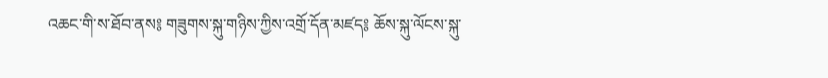འཆང་གི་ས་ཐོབ་ནས༔ གཟུགས་སྐུ་གཉིས་ཀྱིས་འགྲོ་དོན་མཛད༔ ཆོས་སྐུ་ལོངས་སྐུ་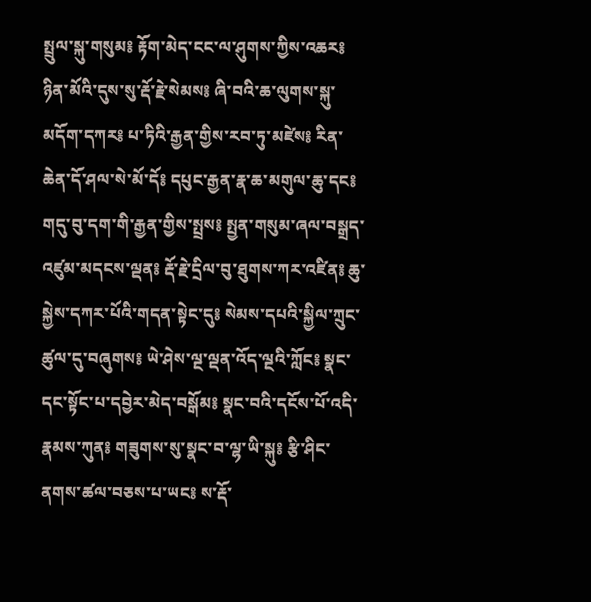སྤྲུལ་སྐུ་གསུམ༔ རྟོག་མེད་ངང་ལ་ཤུགས་ཀྱིས་འཆར༔ ཉིན་མོའི་དུས་སུ་རྡོ་རྗེ་སེམས༔ ཞི་བའི་ཆ་ལུགས་སྐུ་མདོག་དཀར༔ པ་ཏིའི་རྒྱན་གྱིས་རབ་ཏུ་མཛེས༔ རིན་ཆེན་དོ་ཤལ་སེ་མོ་དོ༔ དཔུང་རྒྱན་རྣ་ཆ་མགུལ་ཆུ་དང༔ གདུ་བུ་དག་གི་རྒྱན་གྱིས་སྤྲས༔ སྤྱན་གསུམ་ཞལ་བསྒྲད་འཛུམ་མདངས་ལྡན༔ རྡོ་རྗེ་དྲིལ་བུ་ཐུགས་ཀར་འཛིན༔ ཆུ་སྐྱེས་དཀར་པོའི་གདན་སྟེང་དུ༔ སེམས་དཔའི་སྐྱིལ་ཀྲུང་ཚུལ་དུ་བཞུགས༔ ཡེ་ཤེས་ལྔ་ལྡན་འོད་ལྔའི་ཀློང༔ སྣང་དང་སྟོང་པ་དབྱེར་མེད་བསྒོམ༔ སྣང་བའི་དངོས་པོ་འདི་རྣམས་ཀུན༔ གཟུགས་སུ་སྣང་བ་ལྷ་ཡི་སྐུ༔ རྩི་ཤིང་ནགས་ཚལ་བཅས་པ་ཡང༔ ས་རྡོ་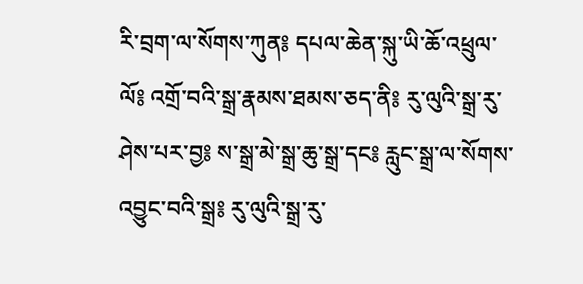རི་བྲག་ལ་སོགས་ཀུན༔ དཔལ་ཆེན་སྐུ་ཡི་ཆོ་འཕྲུལ་ལོ༔ འགྲོ་བའི་སྒྲ་རྣམས་ཐམས་ཅད་ནི༔ རུ་ལུའི་སྒྲ་རུ་ཤེས་པར་བྱ༔ ས་སྒྲ་མེ་སྒྲ་ཆུ་སྒྲ་དང༔ རླུང་སྒྲ་ལ་སོགས་འབྱུང་བའི་སྒྲ༔ རུ་ལུའི་སྒྲ་རུ་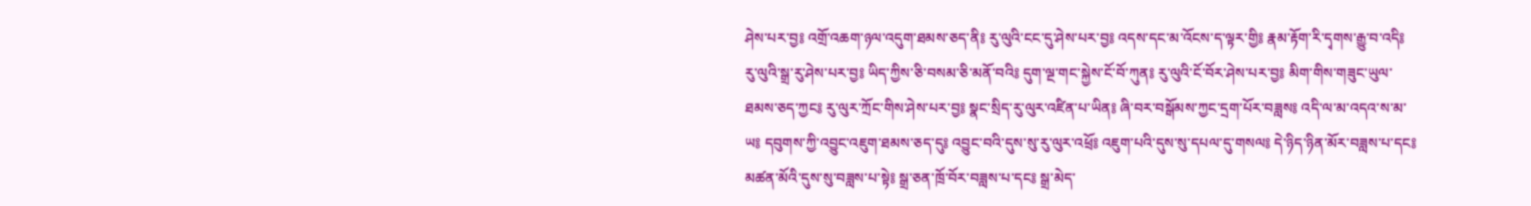ཤེས་པར་བྱ༔ འགྲོ་འཆག་ཉལ་འདུག་ཐམས་ཅད་ནི༔ རུ་ལུའི་ངང་དུ་ཤེས་པར་བྱ༔ འདས་དང་མ་འོངས་ད་ལྟར་གྱི༔ རྣམ་རྟོག་རི་དྭགས་རྒྱུ་བ་འདི༔ རུ་ལུའི་སྒྲ་རུ་ཤེས་པར་བྱ༔ ཡིད་ཀྱིས་ཅི་བསམ་ཅི་མནོ་བའི༔ དུག་ལྔ་གང་སྐྱེས་ངོ་བོ་ཀུན༔ རུ་ལུའི་ངོ་བོར་ཤེས་པར་བྱ༔ མིག་གིས་གཟུང་ཡུལ་ཐམས་ཅད་ཀྱང༔ རུ་ལུར་ཀྲོང་གིས་ཤེས་པར་བྱ༔ སྣང་སྲིད་རུ་ལུར་འཛིན་པ་ཡིན༔ ཞི་བར་བསྒོམས་ཀྱང་དྲག་པོར་བཟླས༔ འདི་ལ་མ་འདའ་ས་མ་ཡ༔ དབུགས་ཀྱི་འབྱུང་འཇུག་ཐམས་ཅད་དུ༔ འབྱུང་བའི་དུས་སུ་རུ་ལུར་འཕྲོ༔ འཇུག་པའི་དུས་སུ་དཔལ་དུ་གསལ༔ དེ་ཉིད་ཉིན་མོར་བཟླས་པ་དང༔ མཚན་མོའི་དུས་སུ་བཟླས་པ་སྟེ༔ སྒྲ་ཅན་ཁྲོ་བོར་བཟླས་པ་དང༔ སྒྲ་མེད་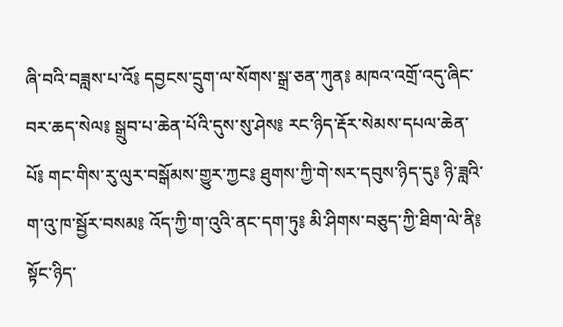ཞི་བའི་བཟླས་པ་འོ༔ དབྱངས་དྲུག་ལ་སོགས་སྒྲ་ཅན་ཀུན༔ མཁའ་འགྲོ་འདུ་ཞིང་བར་ཆད་སེལ༔ སྒྲུབ་པ་ཆེན་པོའི་དུས་སུ་ཤེས༔ རང་ཉིད་རྡོར་སེམས་དཔལ་ཆེན་པོ༔ གང་གིས་རུ་ལུར་བསྒོམས་གྱུར་ཀྱང༔ ཐུགས་ཀྱི་གེ་སར་དབུས་ཉིད་དུ༔ ཉི་ཟླའི་ག་འུ་ཁ་སྦྱོར་བསམ༔ འོད་ཀྱི་ག་འུའི་ནང་དག་ཏུ༔ མི་ཤིགས་བཅུད་ཀྱི་ཐིག་ལེ་ནི༔ སྟོང་ཉིད་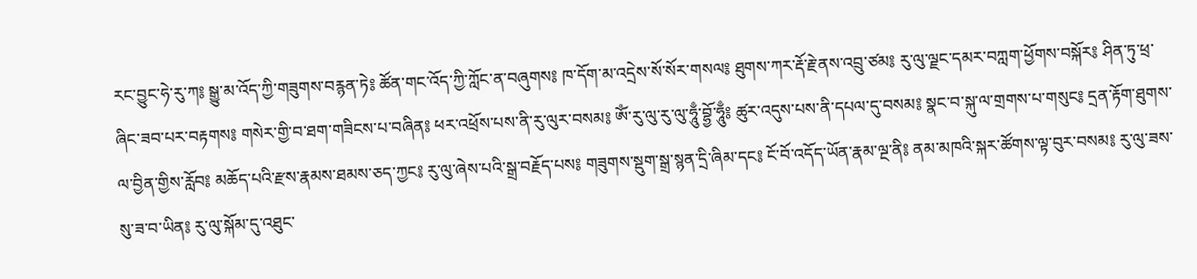རང་བྱུང་ཧེ་རུ་ཀ༔ སྒྱུ་མ་འོད་ཀྱི་གཟུགས་བརྙན་ཏེ༔ ཚོན་གང་འོད་ཀྱི་ཀློང་ན་བཞུགས༔ ཁ་དོག་མ་འདྲེས་སོ་སོར་གསལ༔ ཐུགས་ཀར་རྡོ་རྗེ་ནས་འབྲུ་ཙམ༔ རུ་ལུ་ལྗང་དམར་བཀླག་ཕྱོགས་བསྐོར༔ ཤིན་ཏུ་ཕྲ་ཞིང་ཟབ་པར་བརྟགས༔ གསེར་གྱི་བ་ཐག་གཟིངས་པ་བཞིན༔ ཕར་འཕྲོས་པས་ནི་རུ་ལུར་བསམ༔ ཨོཾ་རུ་ལུ་རུ་ལུ་ཧཱུྃ་བྷྱོ་ཧཱུྃ༔ ཚུར་འདུས་པས་ནི་དཔལ་དུ་བསམ༔ སྣང་བ་སྐུ་ལ་གྲགས་པ་གསུང༔ དྲན་རྟོག་ཐུགས་ལ་བྱིན་གྱིས་རློབ༔ མཆོད་པའི་རྫས་རྣམས་ཐམས་ཅད་ཀྱང༔ རུ་ལུ་ཞེས་པའི་སྒྲ་བརྗོད་པས༔ གཟུགས་སྡུག་སྒྲ་སྙན་དྲི་ཞིམ་དང༔ ངོ་བོ་འདོད་ཡོན་རྣམ་ལྔ་ནི༔ ནམ་མཁའི་སྐར་ཚོགས་ལྟ་བུར་བསམ༔ རུ་ལུ་ཟས་སུ་ཟ་བ་ཡིན༔ རུ་ལུ་སྐོམ་དུ་འཐུང་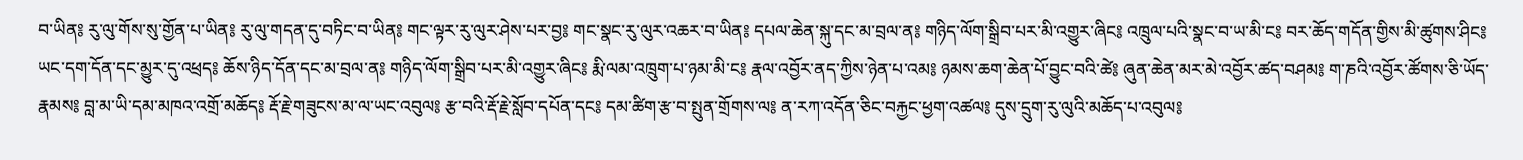བ་ཡིན༔ རུ་ལུ་གོས་སུ་གྱོན་པ་ཡིན༔ རུ་ལུ་གདན་དུ་བཏིང་བ་ཡིན༔ གང་ལྟར་རུ་ལུར་ཤེས་པར་བྱ༔ གང་སྣང་རུ་ལུར་འཆར་བ་ཡིན༔ དཔལ་ཆེན་སྐུ་དང་མ་བྲལ་ན༔ གཉིད་ལོག་སྒྲིབ་པར་མི་འགྱུར་ཞིང༔ འཁྲུལ་པའི་སྣང་བ་ཡ་མི་ང༔ བར་ཆོད་གདོན་གྱིས་མི་ཚུགས་ཤིང༔ ཡང་དག་དོན་དང་མྱུར་དུ་འཕྲད༔ ཆོས་ཉིད་དོན་དང་མ་བྲལ་ན༔ གཉིད་ལོག་སྒྲིབ་པར་མི་འགྱུར་ཞིང༔ རྨི་ལམ་འཁྲུག་པ་ཉམ་མི་ང༔ རྣལ་འབྱོར་ནད་ཀྱིས་ཉེན་པ་འམ༔ ཉམས་ཆག་ཆེན་པོ་བྱུང་བའི་ཚེ༔ ཞུན་ཆེན་མར་མེ་འབྱོར་ཚད་བཤམ༔ ག་ཎའི་འབྱོར་ཚོགས་ཅི་ཡོད་རྣམས༔ བླ་མ་ཡི་དམ་མཁའ་འགྲོ་མཆོད༔ རྡོ་རྗེ་གཟུངས་མ་ལ་ཡང་འབུལ༔ རྩ་བའི་རྡོ་རྗེ་སློབ་དཔོན་དང༔ དམ་ཚིག་རྩ་བ་སྤུན་གྲོགས་ལ༔ ན་རཀ་འདོན་ཅིང་བརྐྱང་ཕྱག་འཚལ༔ དུས་དྲུག་རུ་ལུའི་མཆོད་པ་འབུལ༔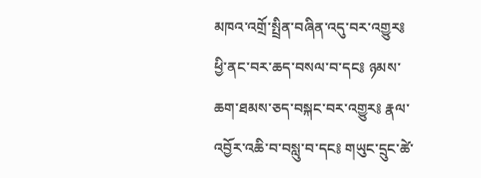མཁའ་འགྲོ་སྤྲིན་བཞིན་འདུ་བར་འགྱུར༔ ཕྱི་ནང་བར་ཆད་བསལ་བ་དང༔ ཉམས་ཆག་ཐམས་ཅད་བསྐང་བར་འགྱུར༔ རྣལ་འབྱོར་འཆི་བ་བསླུ་བ་དང༔ གཡུང་དྲུང་ཚེ་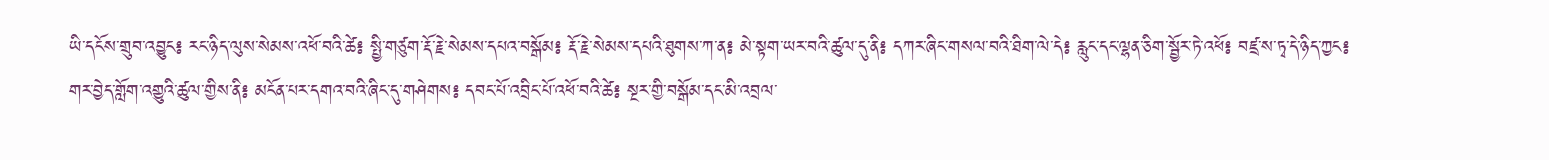ཡི་དངོས་གྲུབ་འབྱུང༔ རང་ཉིད་ལུས་སེམས་འཕོ་བའི་ཚེ༔ སྤྱི་གཙུག་རྡོ་རྗེ་སེམས་དཔའ་བསྒོམ༔ རྡོ་རྗེ་སེམས་དཔའི་ཐུགས་ཀ་ན༔ མེ་སྟག་ཡར་བའི་ཚུལ་དུ་ནི༔ དཀར་ཞིང་གསལ་བའི་ཐིག་ལེ་དེ༔ རླུང་དང་ལྷན་ཅིག་སྦྱོར་ཏེ་འཕོ༔ བཛྲ་ས་ཏྭ་དེ་ཉིད་ཀྱང༔ གར་བྱེད་གློག་འགྱུའི་ཚུལ་གྱིས་ནི༔ མངོན་པར་དགའ་བའི་ཞིང་དུ་གཤེགས༔ དབང་པོ་འབྲིང་པོ་འཕོ་བའི་ཚེ༔ སྔར་གྱི་བསྒོམ་དང་མི་འབྲལ་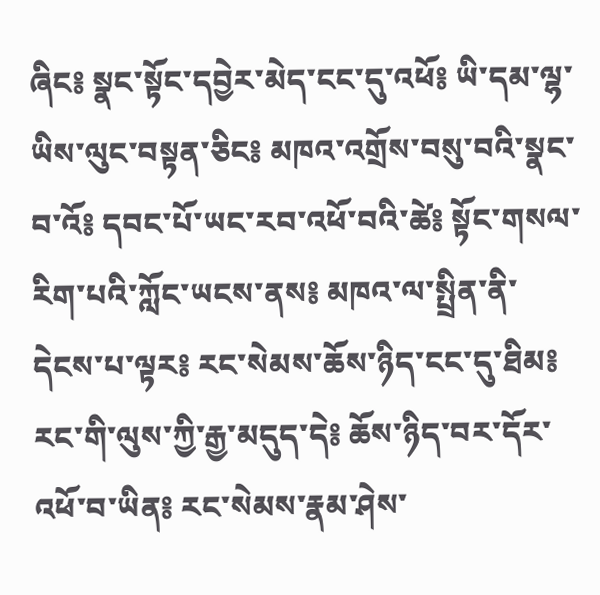ཞིང༔ སྣང་སྟོང་དབྱེར་མེད་ངང་དུ་འཕོ༔ ཡི་དམ་ལྷ་ཡིས་ལུང་བསྟན་ཅིང༔ མཁའ་འགྲོས་བསུ་བའི་སྣང་བ་འོ༔ དབང་པོ་ཡང་རབ་འཕོ་བའི་ཚེ༔ སྟོང་གསལ་རིག་པའི་ཀློང་ཡངས་ནས༔ མཁའ་ལ་སྤྲིན་ནི་དེངས་པ་ལྟར༔ རང་སེམས་ཆོས་ཉིད་ངང་དུ་ཐིམ༔ རང་གི་ལུས་ཀྱི་རྒྱ་མདུད་དེ༔ ཆོས་ཉིད་བར་དོར་འཕོ་བ་ཡིན༔ རང་སེམས་རྣམ་ཤེས་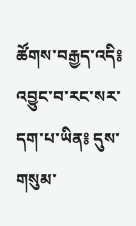ཚོགས་བརྒྱད་འདི༔ འབྱུང་བ་རང་སར་དག་པ་ཡིན༔ དུས་གསུམ་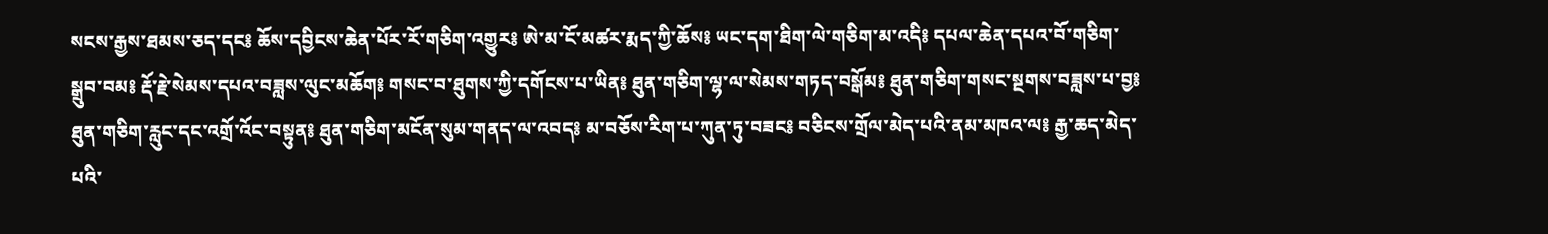སངས་རྒྱས་ཐམས་ཅད་དང༔ ཆོས་དབྱིངས་ཆེན་པོར་རོ་གཅིག་འགྱུར༔ ཨེ་མ་ངོ་མཚར་རྨད་ཀྱི་ཆོས༔ ཡང་དག་ཐིག་ལེ་གཅིག་མ་འདི༔ དཔལ་ཆེན་དཔའ་བོ་གཅིག་སྒྲུབ་བམ༔ རྡོ་རྗེ་སེམས་དཔའ་བཟླས་ལུང་མཆོག༔ གསང་བ་ཐུགས་ཀྱི་དགོངས་པ་ཡིན༔ ཐུན་གཅིག་ལྷ་ལ་སེམས་གཏད་བསྒོམ༔ ཐུན་གཅིག་གསང་སྔགས་བཟླས་པ་བྱ༔ ཐུན་གཅིག་རླུང་དང་འགྲོ་འོང་བསྟུན༔ ཐུན་གཅིག་མངོན་སུམ་གནད་ལ་འབད༔ མ་བཅོས་རིག་པ་ཀུན་ཏུ་བཟང༔ བཅིངས་གྲོལ་མེད་པའི་ནམ་མཁའ་ལ༔ རྒྱ་ཆད་མེད་པའི་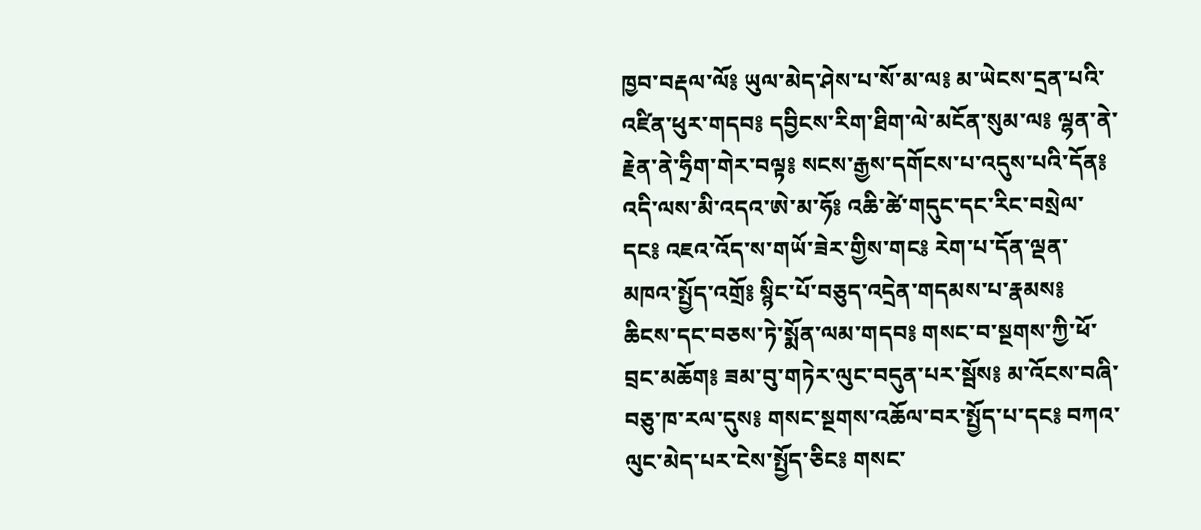ཁྱབ་བརྡལ་ལོ༔ ཡུལ་མེད་ཤེས་པ་སོ་མ་ལ༔ མ་ཡེངས་དྲན་པའི་འཛིན་ཕུར་གདབ༔ དབྱིངས་རིག་ཐིག་ལེ་མངོན་སུམ་ལ༔ ལྷན་ནེ་རྗེན་ནེ་ཧྲིག་གེར་བལྟ༔ སངས་རྒྱས་དགོངས་པ་འདུས་པའི་དོན༔ འདི་ལས་མི་འདའ་ཨེ་མ་ཧོ༔ འཆི་ཚེ་གདུང་དང་རིང་བསྲེལ་དང༔ འཇའ་འོད་ས་གཡོ་ཟེར་གྱིས་གང༔ རེག་པ་དོན་ལྡན་མཁའ་སྤྱོད་འགྲོ༔ སྙིང་པོ་བཅུད་འདྲེན་གདམས་པ་རྣམས༔ ཆིངས་དང་བཅས་ཏེ་སྨོན་ལམ་གདབ༔ གསང་བ་སྔགས་ཀྱི་ཕོ་བྲང་མཆོག༔ ཟམ་བུ་གཏེར་ལུང་བདུན་པར་སྦོས༔ མ་འོངས་བཞི་བཅུ་ཁ་རལ་དུས༔ གསང་སྔགས་འཆོལ་བར་སྤྱོད་པ་དང༔ བཀའ་ལུང་མེད་པར་ངེས་སྤྱོད་ཅིང༔ གསང་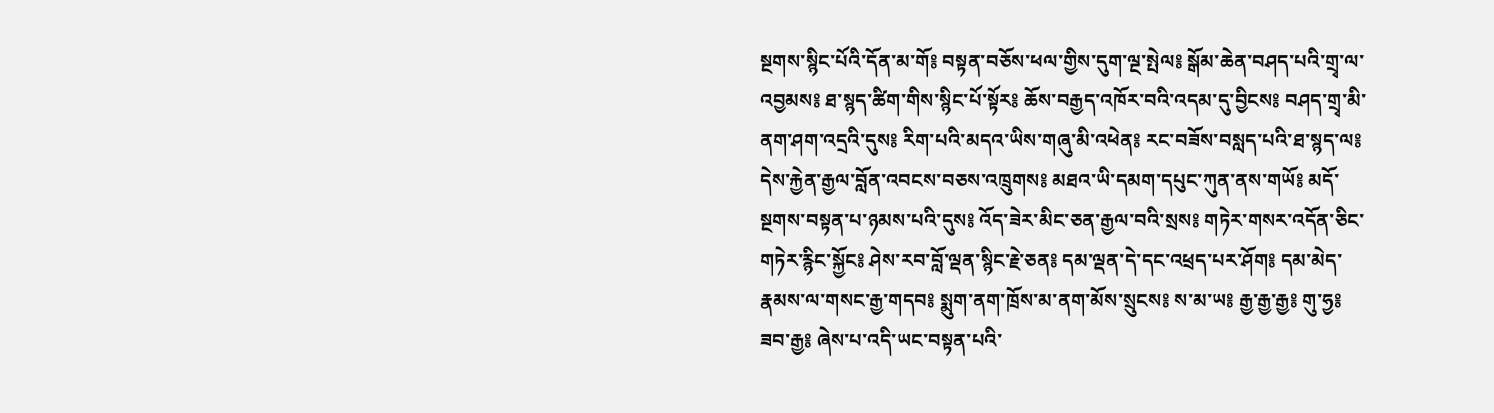སྔགས་སྙིང་པོའི་དོན་མ་གོ༔ བསྟན་བཅོས་ཕལ་གྱིས་དུག་ལྔ་སྤེལ༔ སྒོམ་ཆེན་བཤད་པའི་གྲྭ་ལ་འབྱམས༔ ཐ་སྙད་ཚིག་གིས་སྙིང་པོ་སྟོར༔ ཆོས་བརྒྱད་འཁོར་བའི་འདམ་དུ་བྱིངས༔ བཤད་གྲྭ་མི་ནག་ཤག་འདྲའི་དུས༔ རིག་པའི་མདའ་ཡིས་གཞུ་མི་འཕེན༔ རང་བཟོས་བསླད་པའི་ཐ་སྙད་ལ༔ དེས་རྐྱེན་རྒྱལ་བློན་འབངས་བཅས་འཁྲུགས༔ མཐའ་ཡི་དམག་དཔུང་ཀུན་ནས་གཡོ༔ མདོ་སྔགས་བསྟན་པ་ཉམས་པའི་དུས༔ འོད་ཟེར་མིང་ཅན་རྒྱལ་བའི་སྲས༔ གཏེར་གསར་འདོན་ཅིང་གཏེར་རྙིང་སྐྱོང༔ ཤེས་རབ་བློ་ལྡན་སྙིང་རྗེ་ཅན༔ དམ་ལྡན་དེ་དང་འཕྲད་པར་ཤོག༔ དམ་མེད་རྣམས་ལ་གསང་རྒྱ་གདབ༔ སྨུག་ནག་ཁྲོས་མ་ནག་མོས་སྲུངས༔ ས་མ་ཡ༔ རྒྱ་རྒྱ་རྒྱ༔ གུ་ཧྱ༔ ཟབ་རྒྱ༔ ཞེས་པ་འདི་ཡང་བསྟན་པའི་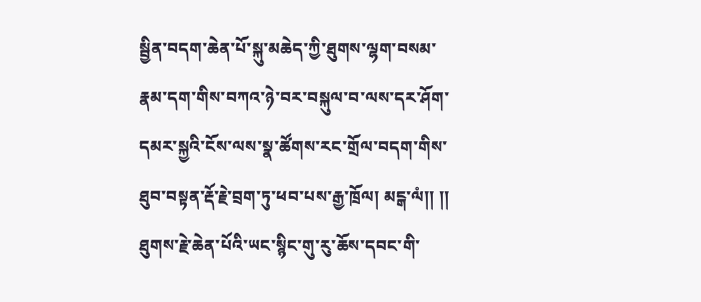སྦྱིན་བདག་ཆེན་པོ་སྐུ་མཆེད་ཀྱི་ཐུགས་ལྷག་བསམ་རྣམ་དག་གིས་བཀའ་ཉེ་བར་བསྐུལ་བ་ལས་དར་ཤོག་དམར་སྐྱའི་ངོས་ལས་སྣ་ཚོགས་རང་གྲོལ་བདག་གིས་ཐུབ་བསྟན་རྡོ་རྗེ་བྲག་ཏུ་ཕབ་པས་རྒྱ་ཁྲོལ། མངྒ་ལཾ།། །།
ཐུགས་རྗེ་ཆེན་པོའི་ཡང་སྙིང་གུ་རུ་ཆོས་དབང་གི་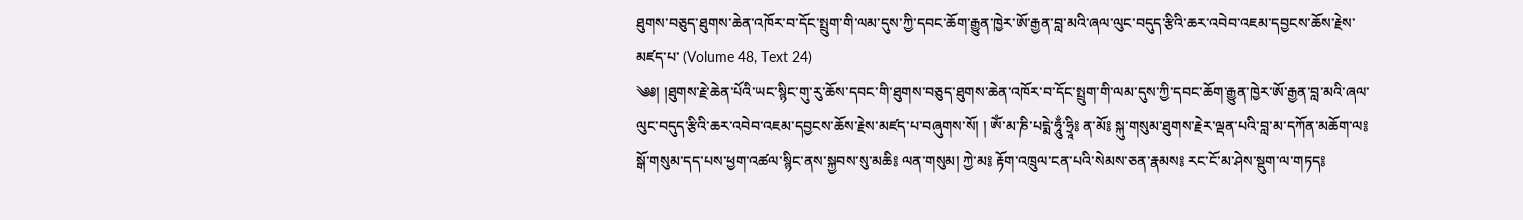ཐུགས་བཅུད་ཐུགས་ཆེན་འཁོར་བ་དོང་སྤྲུག་གི་ལམ་དུས་ཀྱི་དབང་ཆོག་རྒྱུན་ཁྱེར་ཨོ་རྒྱན་བླ་མའི་ཞལ་ལུང་བདུད་རྩིའི་ཆར་འབེབ་འཇམ་དབྱངས་ཆོས་རྗེས་མཛད་པ་ (Volume 48, Text 24)
༄༅། །ཐུགས་རྗེ་ཆེན་པོའི་ཡང་སྙིང་གུ་རུ་ཆོས་དབང་གི་ཐུགས་བཅུད་ཐུགས་ཆེན་འཁོར་བ་དོང་སྤྲུག་གི་ལམ་དུས་ཀྱི་དབང་ཆོག་རྒྱུན་ཁྱེར་ཨོ་རྒྱན་བླ་མའི་ཞལ་ལུང་བདུད་རྩིའི་ཆར་འབེབ་འཇམ་དབྱངས་ཆོས་རྗེས་མཛད་པ་བཞུགས་སོ། ། ཨོཾ་མ་ཎི་པདྨེ་ཧཱུྃ་ཧྲཱི༔ ན་མོ༔ སྐུ་གསུམ་ཐུགས་རྗེར་ལྡན་པའི་བླ་མ་དཀོན་མཆོག་ལ༔ སྒོ་གསུམ་དད་པས་ཕྱག་འཚལ་སྙིང་ནས་སྐྱབས་སུ་མཆི༔ ལན་གསུམ། ཀྱེ་མ༔ རྟོག་འཁྲུལ་ངན་པའི་སེམས་ཅན་རྣམས༔ རང་ངོ་མ་ཤེས་སྡུག་ལ་གཏད༔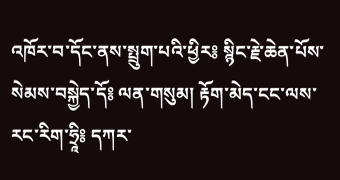འཁོར་བ་དོང་ནས་སྤྲུག་པའི་ཕྱིར༔ སྙིང་རྗེ་ཆེན་པོས་སེམས་བསྐྱེད་དོ༔ ལན་གསུམ། རྟོག་མེད་ངང་ལས་རང་རིག་ཧྲཱི༔ དཀར་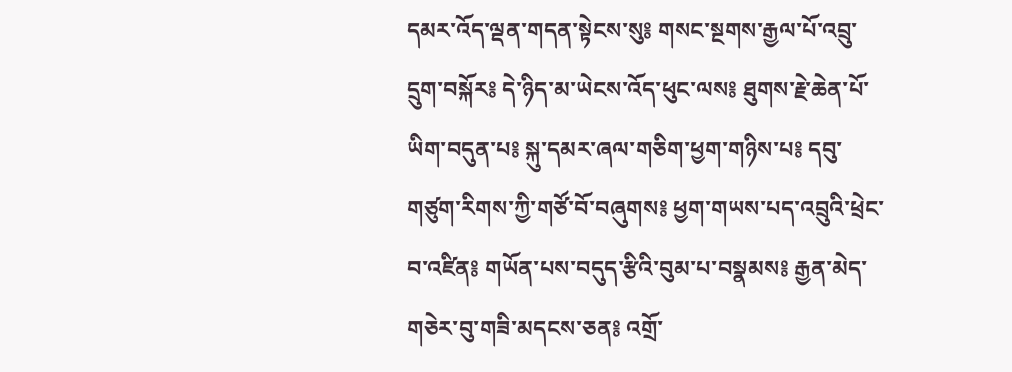དམར་འོད་ལྡན་གདན་སྟེངས་སུ༔ གསང་སྔགས་རྒྱལ་པོ་འབྲུ་དྲུག་བསྐོར༔ དེ་ཉིད་མ་ཡེངས་འོད་ཕུང་ལས༔ ཐུགས་རྗེ་ཆེན་པོ་ཡིག་བདུན་པ༔ སྐུ་དམར་ཞལ་གཅིག་ཕྱག་གཉིས་པ༔ དབུ་གཙུག་རིགས་ཀྱི་གཙོ་བོ་བཞུགས༔ ཕྱག་གཡས་པད་འབྲུའི་ཕྲེང་བ་འཛིན༔ གཡོན་པས་བདུད་རྩིའི་བུམ་པ་བསྣམས༔ རྒྱན་མེད་གཅེར་བུ་གཟི་མདངས་ཅན༔ འགྲོ་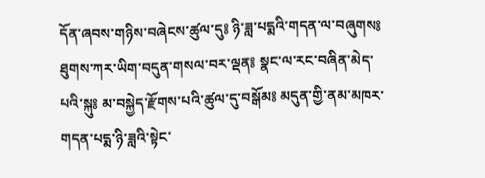དོན་ཞབས་གཉིས་བཞེངས་ཚུལ་དུ༔ ཉི་ཟླ་པདྨའི་གདན་ལ་བཞུགས༔ ཐུགས་ཀར་ཡིག་བདུན་གསལ་བར་ལྡན༔ སྣང་ལ་རང་བཞིན་མེད་པའི་སྐུ༔ མ་བསྐྱེད་རྫོགས་པའི་ཚུལ་དུ་བསྒོམ༔ མདུན་གྱི་ནམ་མཁར་གདན་པདྨ་ཉི་ཟླའི་སྟེང་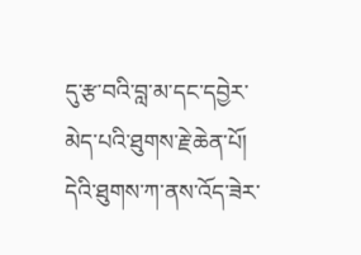དུ་རྩ་བའི་བླ་མ་དང་དབྱེར་མེད་པའི་ཐུགས་རྗེ་ཆེན་པོ། དེའི་ཐུགས་ཀ་ནས་འོད་ཟེར་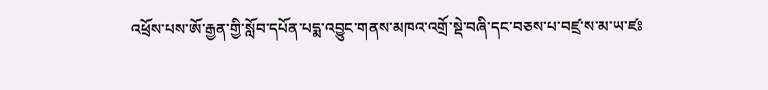འཕྲོས་པས་ཨོ་རྒྱན་གྱི་སློབ་དཔོན་པདྨ་འབྱུང་གནས་མཁའ་འགྲོ་སྡེ་བཞི་དང་བཅས་པ་བཛྲ་ས་མ་ཡ་ཛཿ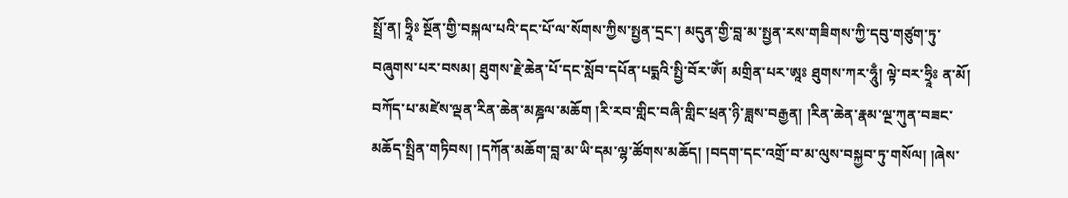སྤྲོ་ན། ཧྲཱིཿ སྔོན་གྱི་བསྐལ་པའི་དང་པོ་ལ་སོགས་ཀྱིས་སྤྱན་དྲང་། མདུན་གྱི་བླ་མ་སྤྱན་རས་གཟིགས་ཀྱི་དབུ་གཙུག་ཏུ་བཞུགས་པར་བསམ། ཐུགས་རྗེ་ཆེན་པོ་དང་སློབ་དཔོན་པདྨའི་སྤྱི་བོར་ཨོཾ། མགྲིན་པར་ཨཱཿ ཐུགས་ཀར་ཧཱུྃ། ལྟེ་བར་ཧྲཱིཿ ན་མོ། བཀོད་པ་མཛེས་ལྡན་རིན་ཆེན་མཎྜལ་མཆོག །རི་རབ་གླིང་བཞི་གླིང་ཕྲན་ཉི་ཟླས་བརྒྱན། །རིན་ཆེན་རྣམ་ལྔ་ཀུན་བཟང་མཆོད་སྤྲིན་གཏིབས། །དཀོན་མཆོག་བླ་མ་ཡི་དམ་ལྷ་ཚོགས་མཆོད། །བདག་དང་འགྲོ་བ་མ་ལུས་བསྐྱབ་ཏུ་གསོལ། །ཞེས་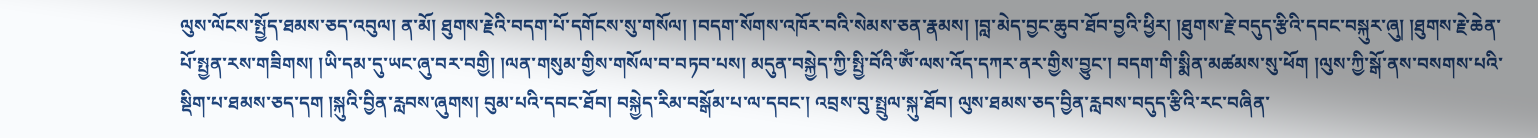ལུས་ལོངས་སྤྱོད་ཐམས་ཅད་འབུལ། ན་མོ། ཐུགས་རྗེའི་བདག་པོ་དགོངས་སུ་གསོལ། །བདག་སོགས་འཁོར་བའི་སེམས་ཅན་རྣམས། །བླ་མེད་བྱང་ཆུབ་ཐོབ་བྱའི་ཕྱིར། །ཐུགས་རྗེ་བདུད་རྩིའི་དབང་བསྐུར་ཞུ། །ཐུགས་རྗེ་ཆེན་པོ་སྤྱན་རས་གཟིགས། །ཡི་དམ་དུ་ཡང་ཞུ་བར་བགྱི། །ལན་གསུམ་གྱིས་གསོལ་བ་བཏབ་པས། མདུན་བསྐྱེད་ཀྱི་སྤྱི་བོའི་ཨོཾ་ལས་འོད་དཀར་ནར་གྱིས་བྱུང་། བདག་གི་སྨིན་མཚམས་སུ་ཕོག །ལུས་ཀྱི་སྒོ་ནས་བསགས་པའི་སྡིག་པ་ཐམས་ཅད་དག །སྐུའི་བྱིན་རླབས་ཞུགས། བུམ་པའི་དབང་ཐོབ། བསྐྱེད་རིམ་བསྒོམ་པ་ལ་དབང་། འབྲས་བུ་སྤྲུལ་སྐུ་ཐོབ། ལུས་ཐམས་ཅད་བྱིན་རླབས་བདུད་རྩིའི་རང་བཞིན་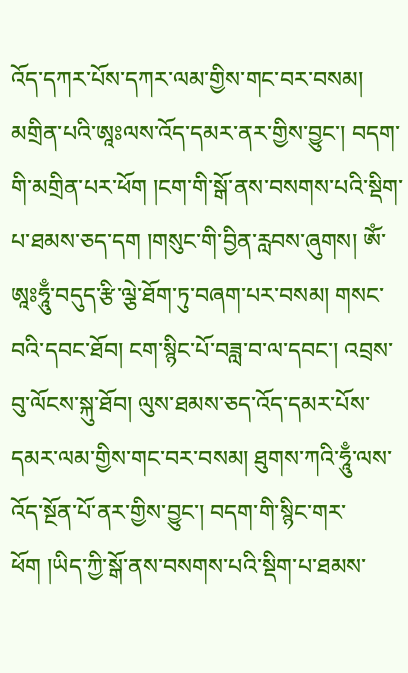འོད་དཀར་པོས་དཀར་ལམ་གྱིས་གང་བར་བསམ། མགྲིན་པའི་ཨཱཿལས་འོད་དམར་ནར་གྱིས་བྱུང་། བདག་གི་མགྲིན་པར་ཕོག །ངག་གི་སྒོ་ནས་བསགས་པའི་སྡིག་པ་ཐམས་ཅད་དག །གསུང་གི་བྱིན་རླབས་ཞུགས། ཨོཾ་ཨཱཿཧཱུྃ་བདུད་རྩི་ལྕེ་ཐོག་ཏུ་བཞག་པར་བསམ། གསང་བའི་དབང་ཐོབ། ངག་སྙིང་པོ་བཟླ་བ་ལ་དབང་། འབྲས་བུ་ལོངས་སྐུ་ཐོབ། ལུས་ཐམས་ཅད་འོད་དམར་པོས་དམར་ལམ་གྱིས་གང་བར་བསམ། ཐུགས་ཀའི་ཧཱུྃ་ལས་འོད་སྔོན་པོ་ནར་གྱིས་བྱུང་། བདག་གི་སྙིང་གར་ཕོག །ཡིད་ཀྱི་སྒོ་ནས་བསགས་པའི་སྡིག་པ་ཐམས་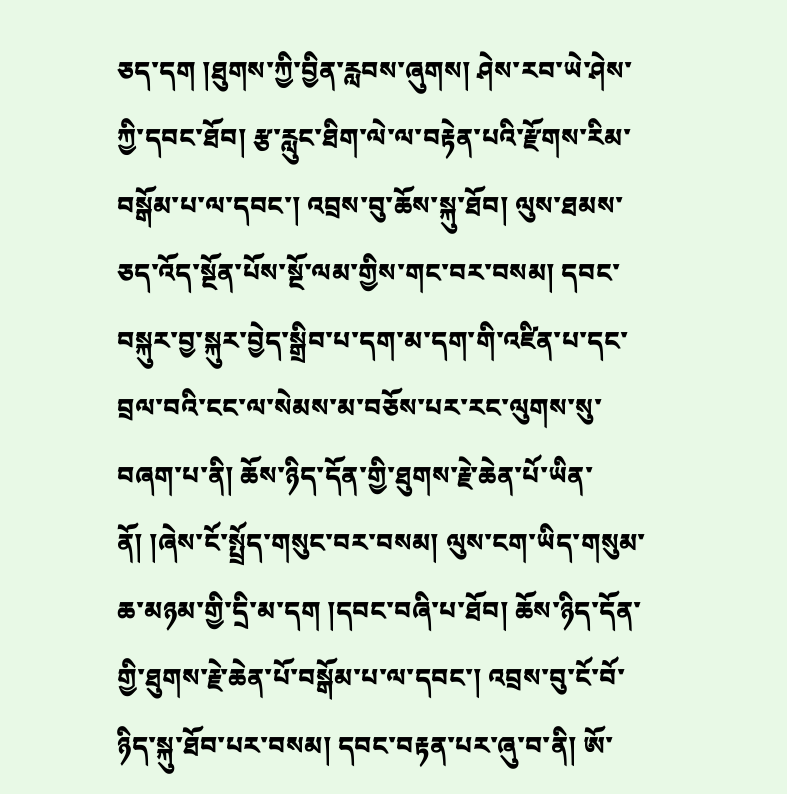ཅད་དག །ཐུགས་ཀྱི་བྱིན་རླབས་ཞུགས། ཤེས་རབ་ཡེ་ཤེས་ཀྱི་དབང་ཐོབ། རྩ་རླུང་ཐིག་ལེ་ལ་བརྟེན་པའི་རྫོགས་རིམ་བསྒོམ་པ་ལ་དབང་། འབྲས་བུ་ཆོས་སྐུ་ཐོབ། ལུས་ཐམས་ཅད་འོད་སྔོན་པོས་སྔོ་ལམ་གྱིས་གང་བར་བསམ། དབང་བསྐུར་བྱ་སྐུར་བྱེད་སྒྲིབ་པ་དག་མ་དག་གི་འཛིན་པ་དང་བྲལ་བའི་ངང་ལ་སེམས་མ་བཅོས་པར་རང་ལུགས་སུ་བཞག་པ་ནི། ཆོས་ཉིད་དོན་གྱི་ཐུགས་རྗེ་ཆེན་པོ་ཡིན་ནོ། །ཞེས་ངོ་སྤྲོད་གསུང་བར་བསམ། ལུས་ངག་ཡིད་གསུམ་ཆ་མཉམ་གྱི་དྲི་མ་དག །དབང་བཞི་པ་ཐོབ། ཆོས་ཉིད་དོན་གྱི་ཐུགས་རྗེ་ཆེན་པོ་བསྒོམ་པ་ལ་དབང་། འབྲས་བུ་ངོ་བོ་ཉིད་སྐུ་ཐོབ་པར་བསམ། དབང་བརྟན་པར་ཞུ་བ་ནི། ཨོ་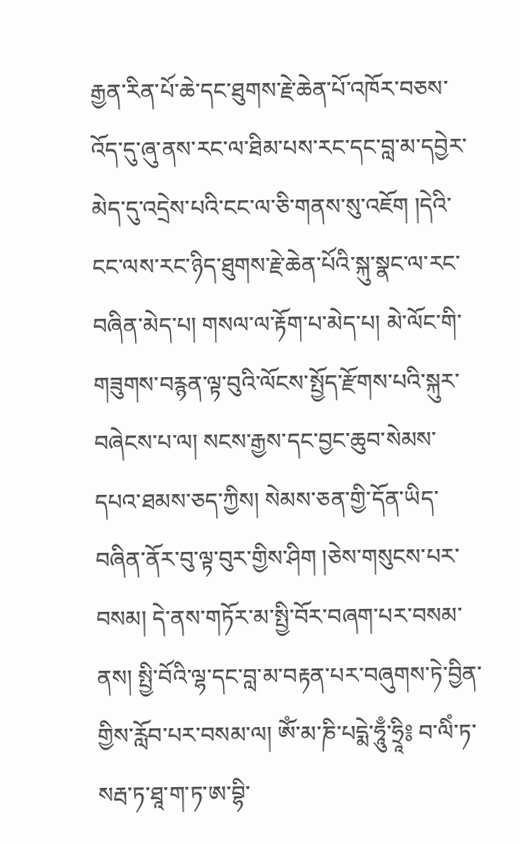རྒྱན་རིན་པོ་ཆེ་དང་ཐུགས་རྗེ་ཆེན་པོ་འཁོར་བཅས་འོད་དུ་ཞུ་ནས་རང་ལ་ཐིམ་པས་རང་དང་བླ་མ་དབྱེར་མེད་དུ་འདྲེས་པའི་ངང་ལ་ཅི་གནས་སུ་འཇོག །དེའི་ངང་ལས་རང་ཉིད་ཐུགས་རྗེ་ཆེན་པོའི་སྐུ་སྣང་ལ་རང་བཞིན་མེད་པ། གསལ་ལ་རྟོག་པ་མེད་པ། མེ་ལོང་གི་གཟུགས་བརྙན་ལྟ་བུའི་ལོངས་སྤྱོད་རྫོགས་པའི་སྐུར་བཞེངས་པ་ལ། སངས་རྒྱས་དང་བྱང་ཆུབ་སེམས་དཔའ་ཐམས་ཅད་ཀྱིས། སེམས་ཅན་གྱི་དོན་ཡིད་བཞིན་ནོར་བུ་ལྟ་བུར་གྱིས་ཤིག །ཅེས་གསུངས་པར་བསམ། དེ་ནས་གཏོར་མ་སྤྱི་བོར་བཞག་པར་བསམ་ནས། སྤྱི་བོའི་ལྷ་དང་བླ་མ་བརྟན་པར་བཞུགས་ཏེ་བྱིན་གྱིས་རློབ་པར་བསམ་ལ། ཨོཾ་མ་ཎི་པདྨེ་ཧཱུྃ་ཧྲཱི༔ བ་ལིཾ་ཏ་སརྦ་ཏ་ཐཱ་ག་ཏ་ཨ་བྷི་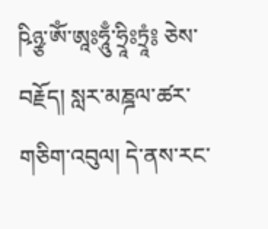ཥིཉྩ་ཨོཾ་ཨཱཿཧཱུྃ་ཧྲཱིཿཏྲཱཾ༔ ཅེས་བརྗོད། སླར་མཎྜལ་ཚར་གཅིག་འབུལ། དེ་ནས་རང་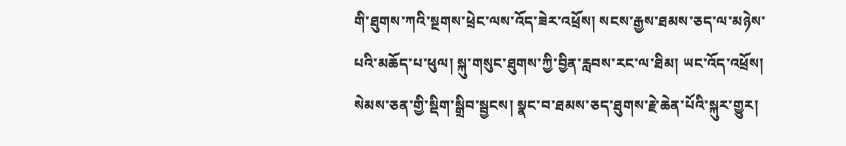གི་ཐུགས་ཀའི་སྔགས་ཕྲེང་ལས་འོད་ཟེར་འཕྲོས། སངས་རྒྱས་ཐམས་ཅད་ལ་མཉེས་པའི་མཆོད་པ་ཕུལ། སྐུ་གསུང་ཐུགས་ཀྱི་བྱིན་རླབས་རང་ལ་ཐིམ། ཡང་འོད་འཕྲོས། སེམས་ཅན་གྱི་སྡིག་སྒྲིབ་སྦྱངས། སྣང་བ་ཐམས་ཅད་ཐུགས་རྗེ་ཆེན་པོའི་སྐུར་གྱུར།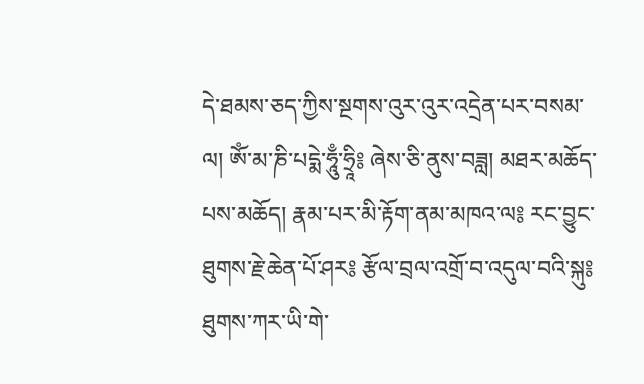དེ་ཐམས་ཅད་ཀྱིས་སྔགས་འུར་འུར་འདྲེན་པར་བསམ་ལ། ཨོཾ་མ་ཎི་པདྨེ་ཧཱུྃ་ཧྲཱི༔ ཞེས་ཅི་ནུས་བཟླ། མཐར་མཆོད་པས་མཆོད། རྣམ་པར་མི་རྟོག་ནམ་མཁའ་ལ༔ རང་བྱུང་ཐུགས་རྗེ་ཆེན་པོ་ཤར༔ རྩོལ་བྲལ་འགྲོ་བ་འདུལ་བའི་སྐུ༔ ཐུགས་ཀར་ཡི་གེ་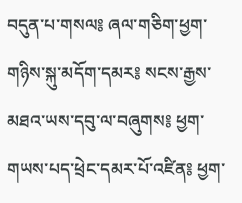བདུན་པ་གསལ༔ ཞལ་གཅིག་ཕྱག་གཉིས་སྐུ་མདོག་དམར༔ སངས་རྒྱས་མཐའ་ཡས་དབུ་ལ་བཞུགས༔ ཕྱག་གཡས་པད་ཕྲེང་དམར་པོ་འཛིན༔ ཕྱག་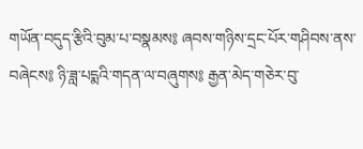གཡོན་བདུད་རྩིའི་བུམ་པ་བསྣམས༔ ཞབས་གཉིས་དྲང་པོར་གཤིབས་ནས་བཞེངས༔ ཉི་ཟླ་པདྨའི་གདན་ལ་བཞུགས༔ རྒྱན་མེད་གཅེར་བུ་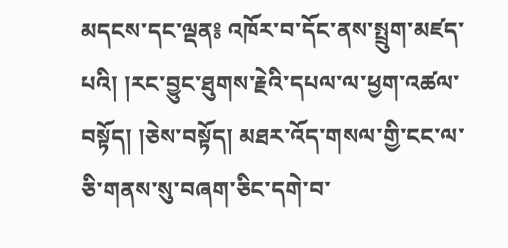མདངས་དང་ལྡན༔ འཁོར་བ་དོང་ནས་སྤྲུག་མཛད་པའི། །རང་བྱུང་ཐུགས་རྗེའི་དཔལ་ལ་ཕྱག་འཚལ་བསྟོད། །ཅེས་བསྟོད། མཐར་འོད་གསལ་གྱི་ངང་ལ་ཅི་གནས་སུ་བཞག་ཅིང་དགེ་བ་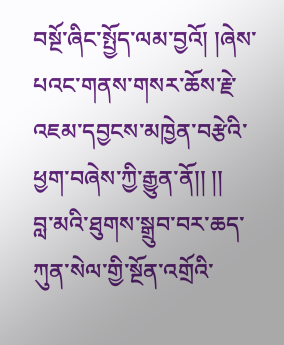བསྔོ་ཞིང་སྤྱོད་ལམ་བྱའོ། །ཞེས་པའང་གནས་གསར་ཆོས་རྗེ་འཇམ་དབྱངས་མཁྱེན་བརྩེའི་ཕྱག་བཞེས་ཀྱི་རྒྱུན་ནོ།། །།
བླ་མའི་ཐུགས་སྒྲུབ་བར་ཆད་ཀུན་སེལ་གྱི་སྔོན་འགྲོའི་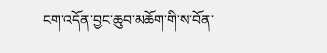ངག་འདོན་བྱང་ཆུབ་མཆོག་གི་ས་བོན་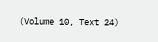(Volume 10, Text 24)